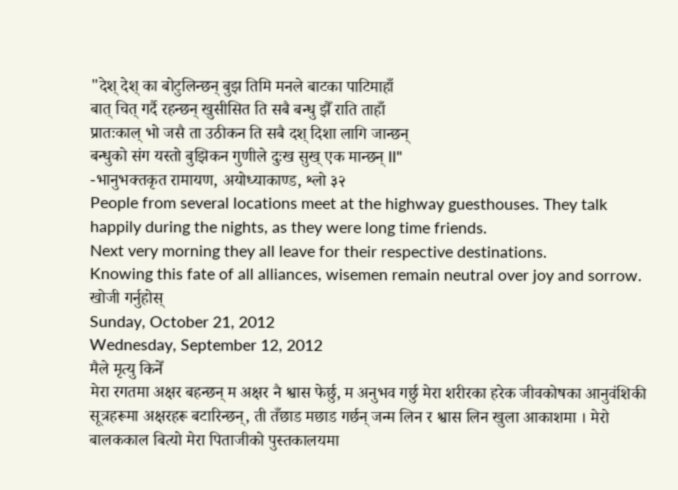"देश् देश् का बोटुलिन्छन् बुझ तिमि मनले बाटका पाटिमाहाँ
बात् चित् गर्दै रहन्छन् खुसीसित ति सबै बन्धु झैँ राति ताहाँ
प्रातःकाल् भो जसै ता उठीकन ति सबै दश् दिशा लागि जान्छन्
बन्धुको संग यस्तो बुझिकन गुणीले दुःख सुख् एक मान्छन् ll"
-भानुभक्तकृत रामायण, अयोध्याकाण्ड, श्लो ३२
People from several locations meet at the highway guesthouses. They talk happily during the nights, as they were long time friends.
Next very morning they all leave for their respective destinations.
Knowing this fate of all alliances, wisemen remain neutral over joy and sorrow.
खोजी गर्नुहोस्
Sunday, October 21, 2012
Wednesday, September 12, 2012
मैले मृत्यु किनेँ
मेरा रगतमा अक्षर बहन्छन् म अक्षर नै श्वास फेर्छु, म अनुभव गर्छु मेरा शरीरका हरेक जीवकोषका आनुवंशिकी सूत्रहरूमा अक्षरहरू बटारिन्छन्, ती तँछाड मछाड गर्छन् जन्म लिन र श्वास लिन खुला आकाशमा । मेरो बालककाल बित्यो मेरा पिताजीको पुस्तकालयमा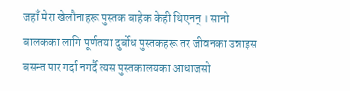जहाँ मेरा खेलौनाहरू पुस्तक बाहेक केही थिएनन् । सानो बालकका लागि पूर्णतया दुर्बोध पुस्तकहरू तर जीवनका उन्नाइस बसन्त पार गर्दा नगर्दै त्यस पुस्तकालयका आधाजसो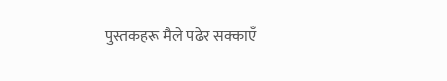पुस्तकहरू मैले पढेर सक्काएँ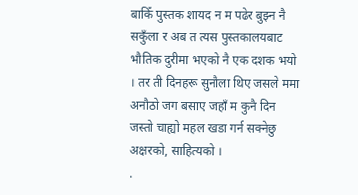बाकिँ पुस्तक शायद न म पढेर बुझ्न नै सकुँला र अब त त्यस पुस्तकालयबाट भौतिक दुरीमा भएको नै एक दशक भयो । तर ती दिनहरू सुनौला थिए जसले ममा अनौठो जग बसाए जहाँ म कुनै दिन जस्तो चाह्यो महल खडा गर्न सक्नेछु अक्षरको, साहित्यको ।
.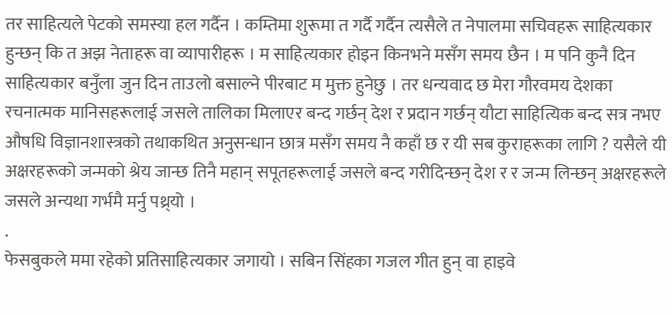तर साहित्यले पेटको समस्या हल गर्दैन । कम्तिमा शुरूमा त गर्दै गर्दैन त्यसैले त नेपालमा सचिवहरू साहित्यकार हुन्छन् कि त अझ नेताहरू वा व्यापारीहरू । म साहित्यकार होइन किनभने मसँग समय छैन । म पनि कुनै दिन साहित्यकार बनुँला जुन दिन ताउलो बसाल्ने पीरबाट म मुक्त हुनेछु । तर धन्यवाद छ मेरा गौरवमय देशका रचनात्मक मानिसहरूलाई जसले तालिका मिलाएर बन्द गर्छन् देश र प्रदान गर्छन् यौटा साहित्यिक बन्द सत्र नभए औषधि विज्ञानशास्त्रको तथाकथित अनुसन्धान छात्र मसँग समय नै कहाँ छ र यी सब कुराहरूका लागि ? यसैले यी अक्षरहरूको जन्मको श्रेय जान्छ तिनै महान् सपूतहरूलाई जसले बन्द गरीदिन्छन् देश र र जन्म लिन्छन् अक्षरहरूले जसले अन्यथा गर्भमै मर्नु पथ्र्यो ।
.
फेसबुकले ममा रहेको प्रतिसाहित्यकार जगायो । सबिन सिंहका गजल गीत हुन् वा हाइवे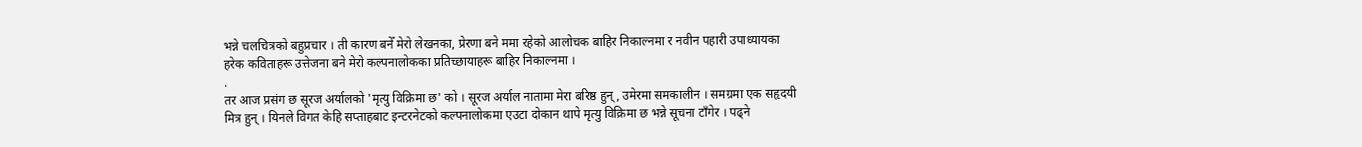भन्ने चलचित्रको बहुप्रचार । ती कारण बनेँ मेरो लेखनका, प्रेरणा बने ममा रहेको आलोचक बाहिर निकाल्नमा र नवीन पहारी उपाध्यायका हरेक कविताहरू उत्तेजना बने मेरो कल्पनालोकका प्रतिच्छायाहरू बाहिर निकाल्नमा ।
.
तर आज प्रसंग छ सूरज अर्यालको 'मृत्यु विक्रिमा छ' को । सूरज अर्याल नातामा मेरा बरिष्ठ हुन्, उमेरमा समकालीन । समग्रमा एक सहृदयी मित्र हुन् । यिनले विगत केहि सप्ताहबाट इन्टरनेटको कल्पनालोकमा एउटा दोकान थापे मृत्यु विक्रिमा छ भन्ने सूचना टाँगेर । पढ्ने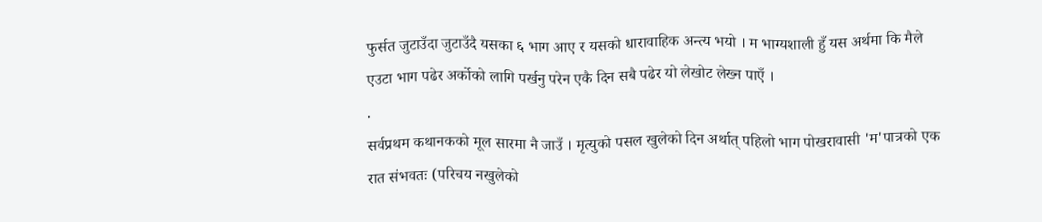फुर्सत जुटाउँदा जुटाउँदै यसका ६ भाग आए र यसको धारावाहिक अन्त्य भयो । म भाग्यशाली हुँ यस अर्थमा कि मैले एउटा भाग पढेर अर्कोको लागि पर्खनु परेन एकै दिन सबै पढेर यो लेखोट लेख्न पाएँ ।
.
सर्वप्रथम कथानकको मूल सारमा नै जाउँ । मृत्युको पसल खुलेको दिन अर्थात् पहिलो भाग पोखरावासी 'म'पात्रको एक रात संभवतः (परिचय नखुलेको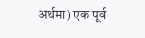अर्थमा) एक पूर्व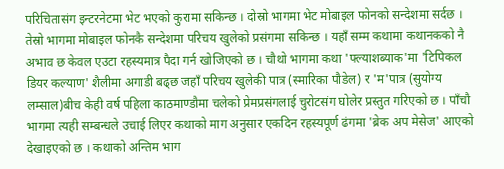परिचितासंग इन्टरनेटमा भेट भएको कुरामा सकिन्छ । दोस्रो भागमा भेट मोबाइल फोनको सन्देशमा सर्दछ । तेस्रो भागमा मोबाइल फोनकै सन्देशमा परिचय खुलेको प्रसंगमा सकिन्छ । यहाँ सम्म कथामा कथानकको नै अभाव छ केवल एउटा रहस्यमात्र पैदा गर्न खोजिएको छ । चौथो भागमा कथा 'फ्ल्याशब्याक'मा 'टिपिकल डियर कल्याण' शैलीमा अगाडी बढ्छ जहाँ परिचय खुलेकी पात्र (स्मारिका पौडेल) र 'म'पात्र (सुयोग्य लम्साल)बीच केही वर्ष पहिला काठमाण्डौमा चलेको प्रेमप्रसंगलाई चुरोटसंग घोलेर प्रस्तुत गरिएको छ । पाँचौ भागमा त्यही सम्बन्धले उचाई लिएर कथाको माग अनुसार एकदिन रहस्यपूर्ण ढंगमा 'ब्रेक अप मेसेज' आएको देखाइएको छ । कथाको अन्तिम भाग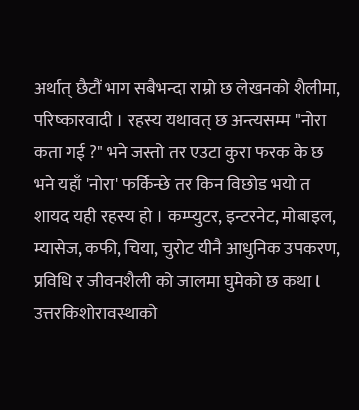अर्थात् छैटौं भाग सबैभन्दा राम्रो छ लेखनको शैलीमा, परिष्कारवादी । रहस्य यथावत् छ अन्त्यसम्म "नोरा कता गई ?" भने जस्तो तर एउटा कुरा फरक के छ भने यहाँ 'नोरा' फर्किन्छे तर किन विछोड भयो त शायद यही रहस्य हो । कम्प्युटर, इन्टरनेट, मोबाइल, म्यासेज, कफी, चिया, चुरोट यीनै आधुनिक उपकरण, प्रविधि र जीवनशैली को जालमा घुमेको छ कथा l उत्तरकिशोरावस्थाको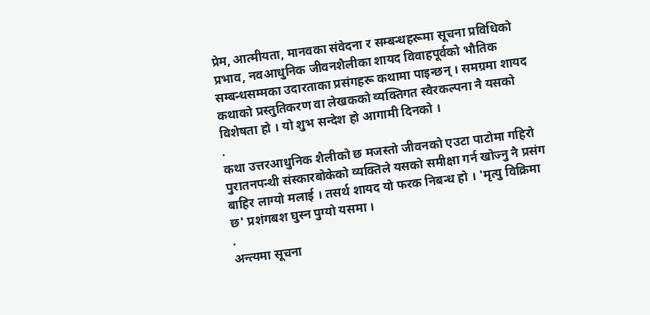प्रेम, आत्मीयता, मानवका संवेदना र सम्बन्धहरूमा सूचना प्रविधिको प्रभाव, नवआधुनिक जीवनशैलीका शायद विवाहपूर्वको भौतिक सम्बन्धसम्मका उदारताका प्रसंगहरू कथामा पाइन्छन् । समग्रमा शायद कथाको प्रस्तुतिकरण वा लेखकको व्यक्तिगत स्वैरकल्पना नै यसको विशेषता हो । यो शुभ सन्देश हो आगामी दिनको ।
.
कथा उत्तरआधुनिक शैलीको छ मजस्तो जीवनको एउटा पाटोमा गहिरो पुरातनपन्थी संस्कारबोकेको व्यक्तिले यसको समीक्षा गर्न खोज्नु नै प्रसंग बाहिर लाग्यो मलाई । तसर्थ शायद यो फरक निबन्ध हो । 'मृत्यु विक्रिमा छ' प्रशंगबश घुस्न पुग्यो यसमा ।
.
अन्त्यमा सूचना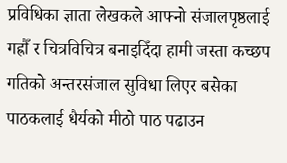प्रविधिका ज्ञाता लेखकले आफ्नो संजालपृष्ठलाई गह्रौँ र चित्रविचित्र बनाइदिँदा हामी जस्ता कच्छप गतिको अन्तरसंजाल सुविधा लिएर बसेका पाठकलाई धैर्यको मीठो पाठ पढाउन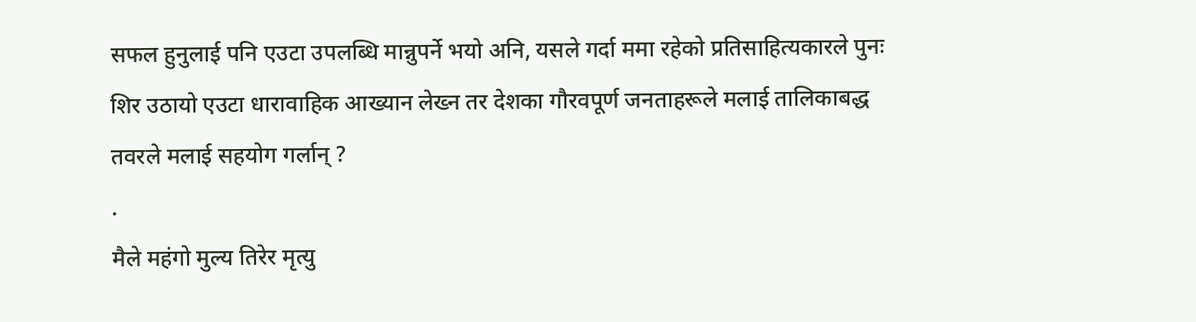सफल हुनुलाई पनि एउटा उपलब्धि मान्नुपर्ने भयो अनि, यसले गर्दा ममा रहेको प्रतिसाहित्यकारले पुनः शिर उठायो एउटा धारावाहिक आख्यान लेख्न तर देशका गौरवपूर्ण जनताहरूले मलाई तालिकाबद्ध तवरले मलाई सहयोग गर्लान् ?
.
मैले महंगो मुल्य तिरेर मृत्यु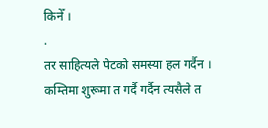किनेँ ।
.
तर साहित्यले पेटको समस्या हल गर्दैन । कम्तिमा शुरूमा त गर्दै गर्दैन त्यसैले त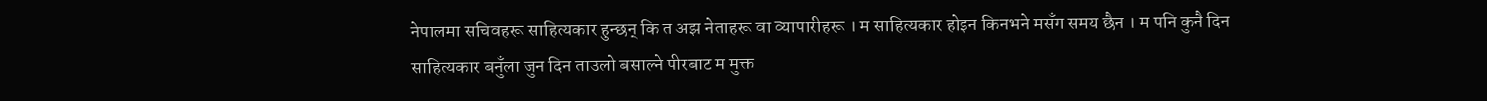नेपालमा सचिवहरू साहित्यकार हुन्छन् कि त अझ नेताहरू वा व्यापारीहरू । म साहित्यकार होइन किनभने मसँग समय छैन । म पनि कुनै दिन साहित्यकार बनुँला जुन दिन ताउलो बसाल्ने पीरबाट म मुक्त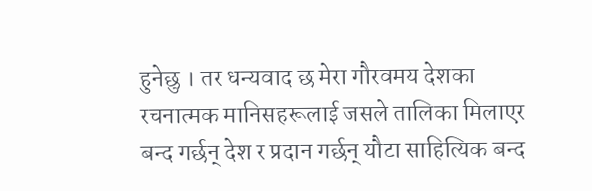हुनेछु । तर धन्यवाद छ मेरा गौरवमय देशका रचनात्मक मानिसहरूलाई जसले तालिका मिलाएर बन्द गर्छन् देश र प्रदान गर्छन् यौटा साहित्यिक बन्द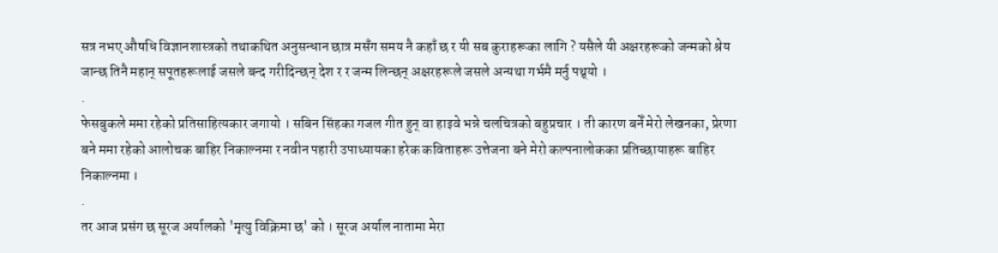सत्र नभए औषधि विज्ञानशास्त्रको तथाकथित अनुसन्धान छात्र मसँग समय नै कहाँ छ र यी सब कुराहरूका लागि ? यसैले यी अक्षरहरूको जन्मको श्रेय जान्छ तिनै महान् सपूतहरूलाई जसले बन्द गरीदिन्छन् देश र र जन्म लिन्छन् अक्षरहरूले जसले अन्यथा गर्भमै मर्नु पथ्र्यो ।
.
फेसबुकले ममा रहेको प्रतिसाहित्यकार जगायो । सबिन सिंहका गजल गीत हुन् वा हाइवे भन्ने चलचित्रको बहुप्रचार । ती कारण बनेँ मेरो लेखनका, प्रेरणा बने ममा रहेको आलोचक बाहिर निकाल्नमा र नवीन पहारी उपाध्यायका हरेक कविताहरू उत्तेजना बने मेरो कल्पनालोकका प्रतिच्छायाहरू बाहिर निकाल्नमा ।
.
तर आज प्रसंग छ सूरज अर्यालको 'मृत्यु विक्रिमा छ' को । सूरज अर्याल नातामा मेरा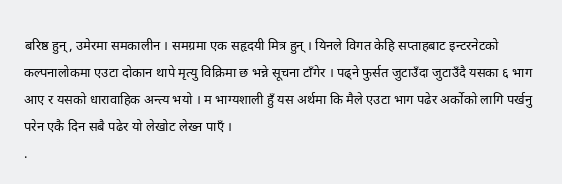बरिष्ठ हुन्, उमेरमा समकालीन । समग्रमा एक सहृदयी मित्र हुन् । यिनले विगत केहि सप्ताहबाट इन्टरनेटको कल्पनालोकमा एउटा दोकान थापे मृत्यु विक्रिमा छ भन्ने सूचना टाँगेर । पढ्ने फुर्सत जुटाउँदा जुटाउँदै यसका ६ भाग आए र यसको धारावाहिक अन्त्य भयो । म भाग्यशाली हुँ यस अर्थमा कि मैले एउटा भाग पढेर अर्कोको लागि पर्खनु परेन एकै दिन सबै पढेर यो लेखोट लेख्न पाएँ ।
.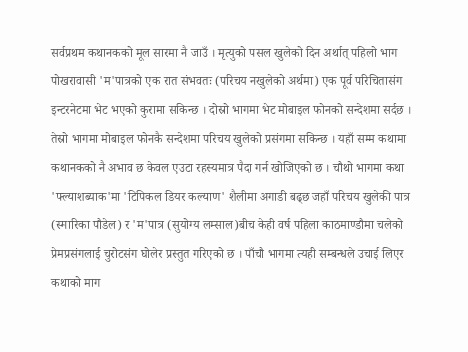सर्वप्रथम कथानकको मूल सारमा नै जाउँ । मृत्युको पसल खुलेको दिन अर्थात् पहिलो भाग पोखरावासी 'म'पात्रको एक रात संभवतः (परिचय नखुलेको अर्थमा) एक पूर्व परिचितासंग इन्टरनेटमा भेट भएको कुरामा सकिन्छ । दोस्रो भागमा भेट मोबाइल फोनको सन्देशमा सर्दछ । तेस्रो भागमा मोबाइल फोनकै सन्देशमा परिचय खुलेको प्रसंगमा सकिन्छ । यहाँ सम्म कथामा कथानकको नै अभाव छ केवल एउटा रहस्यमात्र पैदा गर्न खोजिएको छ । चौथो भागमा कथा 'फ्ल्याशब्याक'मा 'टिपिकल डियर कल्याण' शैलीमा अगाडी बढ्छ जहाँ परिचय खुलेकी पात्र (स्मारिका पौडेल) र 'म'पात्र (सुयोग्य लम्साल)बीच केही वर्ष पहिला काठमाण्डौमा चलेको प्रेमप्रसंगलाई चुरोटसंग घोलेर प्रस्तुत गरिएको छ । पाँचौ भागमा त्यही सम्बन्धले उचाई लिएर कथाको माग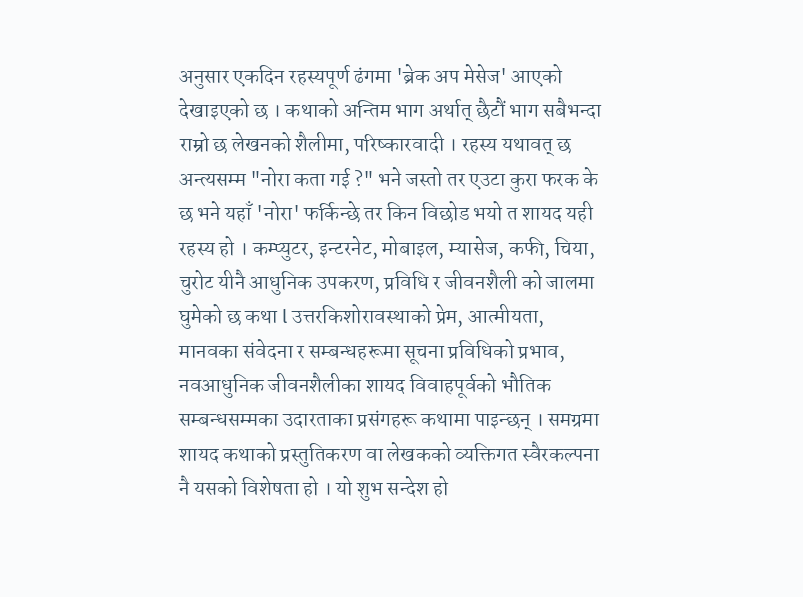अनुसार एकदिन रहस्यपूर्ण ढंगमा 'ब्रेक अप मेसेज' आएको देखाइएको छ । कथाको अन्तिम भाग अर्थात् छैटौं भाग सबैभन्दा राम्रो छ लेखनको शैलीमा, परिष्कारवादी । रहस्य यथावत् छ अन्त्यसम्म "नोरा कता गई ?" भने जस्तो तर एउटा कुरा फरक के छ भने यहाँ 'नोरा' फर्किन्छे तर किन विछोड भयो त शायद यही रहस्य हो । कम्प्युटर, इन्टरनेट, मोबाइल, म्यासेज, कफी, चिया, चुरोट यीनै आधुनिक उपकरण, प्रविधि र जीवनशैली को जालमा घुमेको छ कथा l उत्तरकिशोरावस्थाको प्रेम, आत्मीयता, मानवका संवेदना र सम्बन्धहरूमा सूचना प्रविधिको प्रभाव, नवआधुनिक जीवनशैलीका शायद विवाहपूर्वको भौतिक सम्बन्धसम्मका उदारताका प्रसंगहरू कथामा पाइन्छन् । समग्रमा शायद कथाको प्रस्तुतिकरण वा लेखकको व्यक्तिगत स्वैरकल्पना नै यसको विशेषता हो । यो शुभ सन्देश हो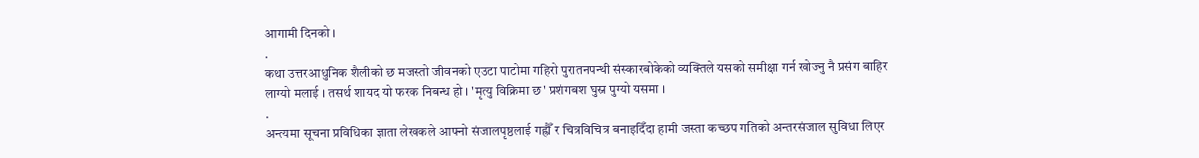आगामी दिनको ।
.
कथा उत्तरआधुनिक शैलीको छ मजस्तो जीवनको एउटा पाटोमा गहिरो पुरातनपन्थी संस्कारबोकेको व्यक्तिले यसको समीक्षा गर्न खोज्नु नै प्रसंग बाहिर लाग्यो मलाई । तसर्थ शायद यो फरक निबन्ध हो । 'मृत्यु विक्रिमा छ' प्रशंगबश घुस्न पुग्यो यसमा ।
.
अन्त्यमा सूचना प्रविधिका ज्ञाता लेखकले आफ्नो संजालपृष्ठलाई गह्रौँ र चित्रविचित्र बनाइदिँदा हामी जस्ता कच्छप गतिको अन्तरसंजाल सुविधा लिएर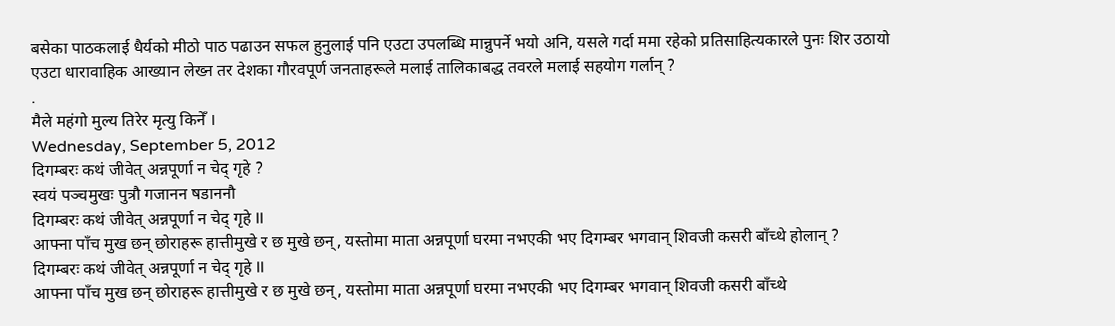बसेका पाठकलाई धैर्यको मीठो पाठ पढाउन सफल हुनुलाई पनि एउटा उपलब्धि मान्नुपर्ने भयो अनि, यसले गर्दा ममा रहेको प्रतिसाहित्यकारले पुनः शिर उठायो एउटा धारावाहिक आख्यान लेख्न तर देशका गौरवपूर्ण जनताहरूले मलाई तालिकाबद्ध तवरले मलाई सहयोग गर्लान् ?
.
मैले महंगो मुल्य तिरेर मृत्यु किनेँ ।
Wednesday, September 5, 2012
दिगम्बरः कथं जीवेत् अन्नपूर्णा न चेद् गृहे ?
स्वयं पञ्चमुखः पुत्रौ गजानन षडाननौ
दिगम्बरः कथं जीवेत् अन्नपूर्णा न चेद् गृहे ll
आफ्ना पाँच मुख छन् छोराहरू हात्तीमुखे र छ मुखे छन्, यस्तोमा माता अन्नपूर्णा घरमा नभएकी भए दिगम्बर भगवान् शिवजी कसरी बाँच्थे होलान् ?
दिगम्बरः कथं जीवेत् अन्नपूर्णा न चेद् गृहे ll
आफ्ना पाँच मुख छन् छोराहरू हात्तीमुखे र छ मुखे छन्, यस्तोमा माता अन्नपूर्णा घरमा नभएकी भए दिगम्बर भगवान् शिवजी कसरी बाँच्थे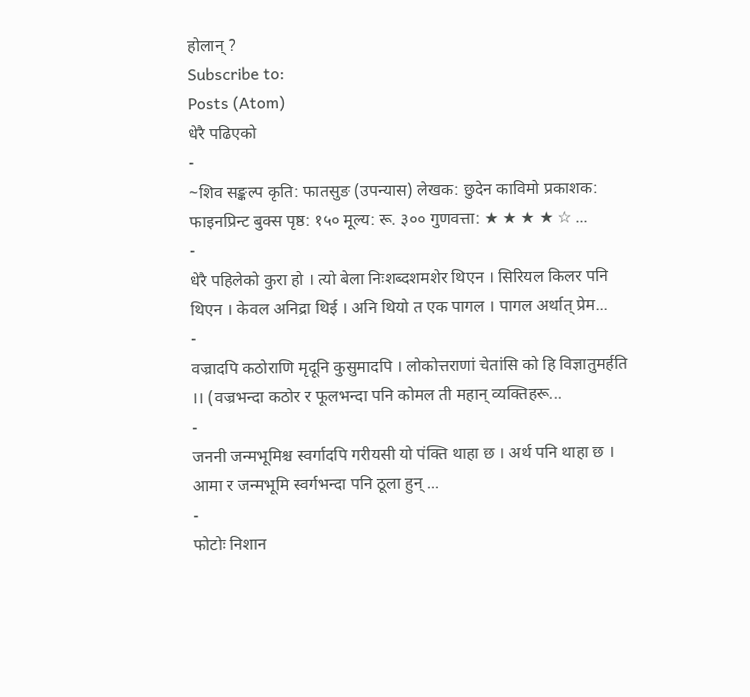होलान् ?
Subscribe to:
Posts (Atom)
धेरै पढिएको
-
~शिव सङ्कल्प कृति: फातसुङ (उपन्यास) लेखक: छुदेन काविमो प्रकाशक: फाइनप्रिन्ट बुक्स पृष्ठ: १५० मूल्य: रू. ३०० गुणवत्ता: ★ ★ ★ ★ ☆ ...
-
धेरै पहिलेको कुरा हो । त्यो बेला निःशब्दशमशेर थिएन । सिरियल किलर पनि थिएन । केवल अनिद्रा थिई । अनि थियो त एक पागल । पागल अर्थात् प्रेम...
-
वज्रादपि कठोराणि मृदूनि कुसुमादपि । लोकोत्तराणां चेतांसि को हि विज्ञातुमर्हति ।। (वज्रभन्दा कठोर र फूलभन्दा पनि कोमल ती महान् व्यक्तिहरू...
-
जननी जन्मभूमिश्च स्वर्गादपि गरीयसी यो पंक्ति थाहा छ । अर्थ पनि थाहा छ । आमा र जन्मभूमि स्वर्गभन्दा पनि ठूला हुन् ...
-
फोटोः निशान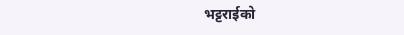भट्टराईको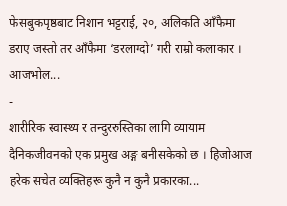फेसबुकपृष्ठबाट निशान भट्टराई, २०, अलिकति आँफैमा डराए जस्तो तर आँफैमा ‘डरलाग्दो’ गरी राम्रो कलाकार । आजभोल...
-
शारीरिक स्वास्थ्य र तन्दुररुस्तिका लागि व्यायाम दैनिकजीवनको एक प्रमुख अङ्ग बनीसकेको छ । हिजोआज हरेक सचेत व्यक्तिहरू कुनै न कुनै प्रकारका...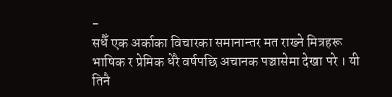-
सधैँ एक अर्काका विचारका समानान्तर मत राख्ने मित्रहरू भाषिक र प्रेमिक धेरै वर्षपछि अचानक पञ्चासेमा देखा परे । यी तिनै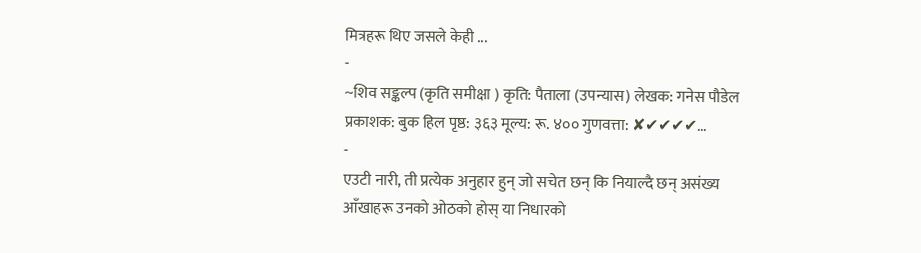मित्रहरू थिए जसले केही ...
-
~शिव सङ्कल्प (कृति समीक्षा ) कृति: पैताला (उपन्यास) लेखक: गनेस पौडेल प्रकाशक: बुक हिल पृष्ठ: ३६३ मूल्य: रू. ४०० गुणवत्ता: ✘✔✔✔✔...
-
एउटी नारी, ती प्रत्येक अनुहार हुन् जो सचेत छन् कि नियाल्दै छन् असंख्य आँखाहरू उनको ओठको होस् या निधारको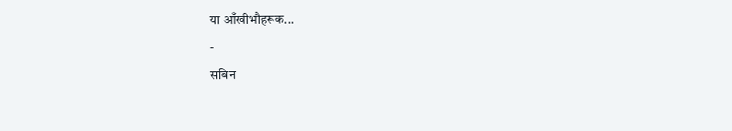या आँखीभौहरूक...
-
सबिन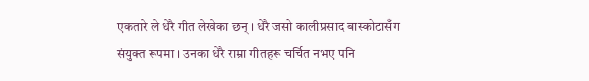एकतारे ले धेरै गीत लेखेका छन् । धेरै जसो कालीप्रसाद बास्कोटासँग संयुक्त रूपमा । उनका धेरै राम्रा गीतहरू चर्चित नभए पनि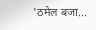'ठमेल बजा...